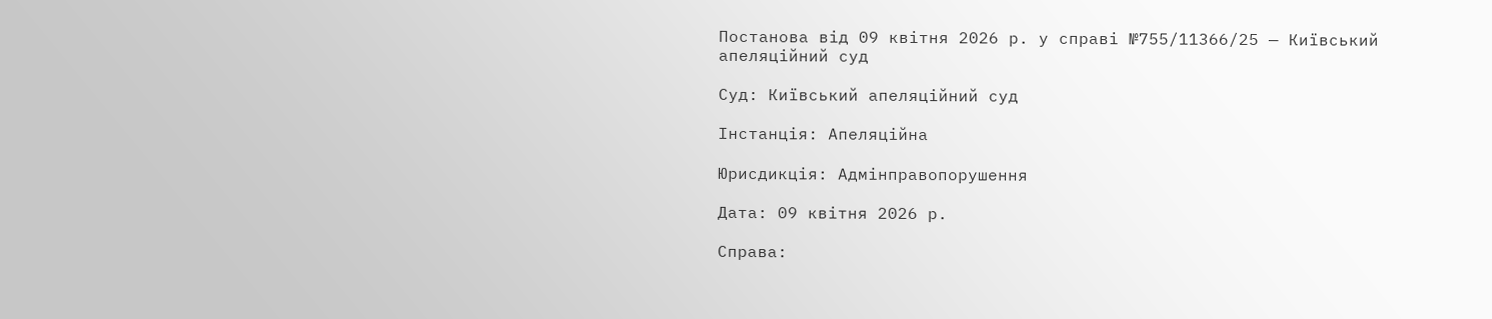Постанова від 09 квітня 2026 р. у справі №755/11366/25 — Київський апеляційний суд

Суд: Київський апеляційний суд

Інстанція: Апеляційна

Юрисдикція: Адмінправопорушення

Дата: 09 квітня 2026 р.

Справа: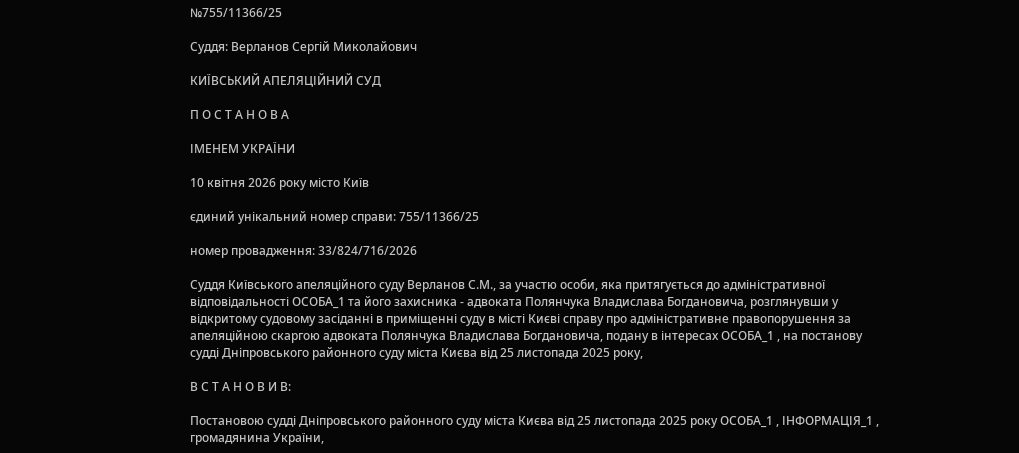№755/11366/25

Суддя: Верланов Сергій Миколайович

КИЇВСЬКИЙ АПЕЛЯЦІЙНИЙ СУД

П О С Т А Н О В А

ІМЕНЕМ УКРАЇНИ

10 квітня 2026 року місто Київ

єдиний унікальний номер справи: 755/11366/25

номер провадження: 33/824/716/2026

Суддя Київського апеляційного суду Верланов С.М., за участю особи, яка притягується до адміністративної відповідальності ОСОБА_1 та його захисника - адвоката Полянчука Владислава Богдановича, розглянувши у відкритому судовому засіданні в приміщенні суду в місті Києві справу про адміністративне правопорушення за апеляційною скаргою адвоката Полянчука Владислава Богдановича, подану в інтересах ОСОБА_1 , на постанову судді Дніпровського районного суду міста Києва від 25 листопада 2025 року,

В С Т А Н О В И В:

Постановою судді Дніпровського районного суду міста Києва від 25 листопада 2025 року ОСОБА_1 , ІНФОРМАЦІЯ_1 , громадянина України,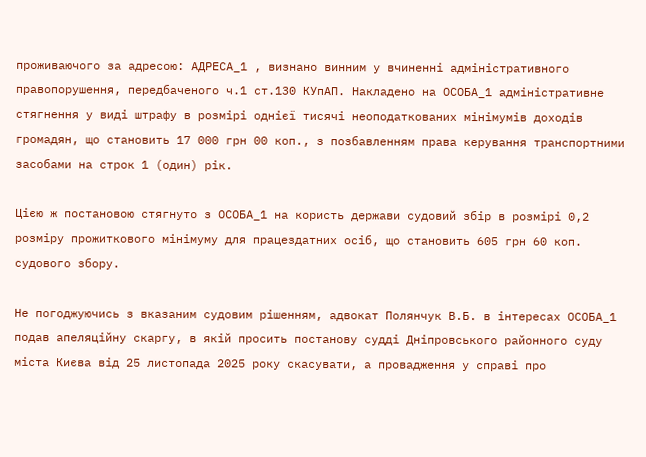проживаючого за адресою: АДРЕСА_1 , визнано винним у вчиненні адміністративного правопорушення, передбаченого ч.1 ст.130 КУпАП. Накладено на ОСОБА_1 адміністративне стягнення у виді штрафу в розмірі однієї тисячі неоподаткованих мінімумів доходів громадян, що становить 17 000 грн 00 коп., з позбавленням права керування транспортними засобами на строк 1 (один) рік.

Цією ж постановою стягнуто з ОСОБА_1 на користь держави судовий збір в розмірі 0,2 розміру прожиткового мінімуму для працездатних осіб, що становить 605 грн 60 коп. судового збору.

Не погоджуючись з вказаним судовим рішенням, адвокат Полянчук В.Б. в інтересах ОСОБА_1 подав апеляційну скаргу, в якій просить постанову судді Дніпровського районного суду міста Києва від 25 листопада 2025 року скасувати, а провадження у справі про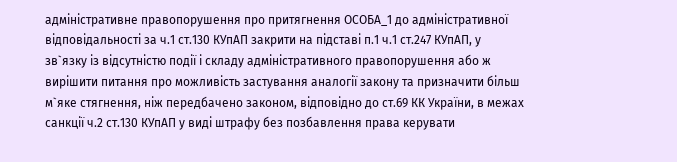адміністративне правопорушення про притягнення ОСОБА_1 до адміністративної відповідальності за ч.1 ст.130 КУпАП закрити на підставі п.1 ч.1 ст.247 КУпАП, у зв`язку із відсутністю події і складу адміністративного правопорушення або ж вирішити питання про можливість застування аналогії закону та призначити більш м`яке стягнення, ніж передбачено законом, відповідно до ст.69 КК України, в межах санкції ч.2 ст.130 КУпАП у виді штрафу без позбавлення права керувати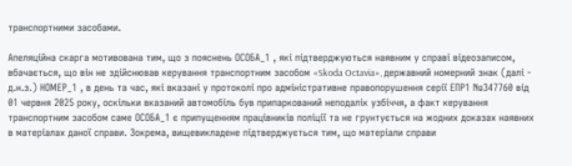транспортними засобами.

Апеляційна скарга мотивована тим, що з пояснень ОСОБА_1 , які підтверджуються наявним у справі відеозаписом, вбачається, що він не здійснював керування транспортним засобом «Skoda Octavia», державний номерний знак (далі - д.н.з.) НОМЕР_1 , в день та час, які вказані у протоколі про адміністративне правопорушення серії ЕПР1 №347760 від 01 червня 2025 року, оскільки вказаний автомобіль був припаркований неподалік узбіччя, а факт керування транспортним засобом саме ОСОБА_1 є припущенням працівників поліції та не грунтується на жодних доказах наявних в матеріалах даної справи. Зокрема, вищевикладене підтверджується тим, що матеріали справи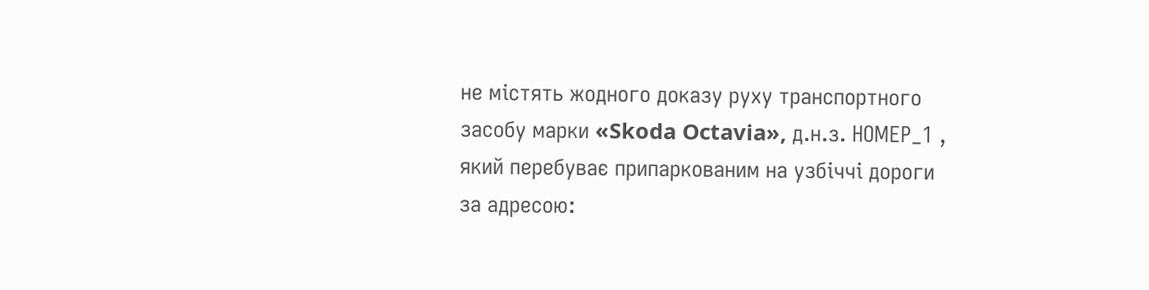не містять жодного доказу руху транспортного засобу марки «Skoda Octavia», д.н.з. НОМЕР_1 , який перебуває припаркованим на узбіччі дороги за адресою: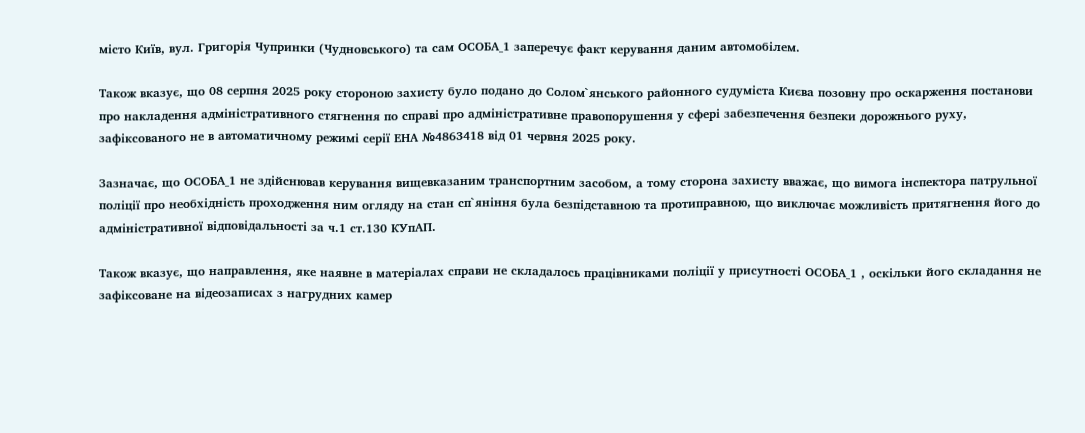місто Київ, вул. Григорія Чупринки (Чудновського) та сам ОСОБА_1 заперечує факт керування даним автомобілем.

Також вказує, що 08 серпня 2025 року стороною захисту було подано до Солом`янського районного судуміста Києва позовну про оскарження постанови про накладення адміністративного стягнення по справі про адміністративне правопорушення у сфері забезпечення безпеки дорожнього руху, зафіксованого не в автоматичному режимі серії ЕНА №4863418 від 01 червня 2025 року.

Зазначає, що ОСОБА_1 не здійснював керування вищевказаним транспортним засобом, а тому сторона захисту вважає, що вимога інспектора патрульної поліції про необхідність проходження ним огляду на стан сп`яніння була безпідставною та протиправною, що виключає можливість притягнення його до адміністративної відповідальності за ч.1 ст.130 КУпАП.

Також вказує, що направлення, яке наявне в матеріалах справи не складалось працівниками поліції у присутності ОСОБА_1 , оскільки його складання не зафіксоване на відеозаписах з нагрудних камер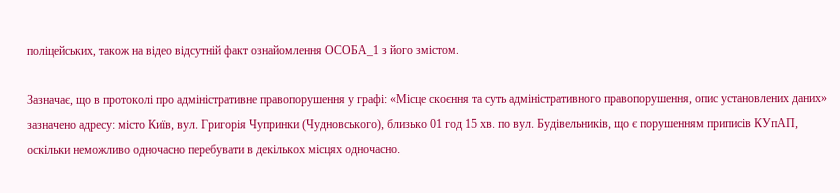поліцейських, також на відео відсутній факт ознайомлення ОСОБА_1 з його змістом.

Зазначає, що в протоколі про адміністративне правопорушення у графі: «Місце скоєння та суть адміністративного правопорушення, опис установлених даних» зазначено адресу: місто Київ, вул. Григорія Чупринки (Чудновського), близько 01 год 15 хв. по вул. Будівельників, що є порушенням приписів КУпАП, оскільки неможливо одночасно перебувати в декількох місцях одночасно.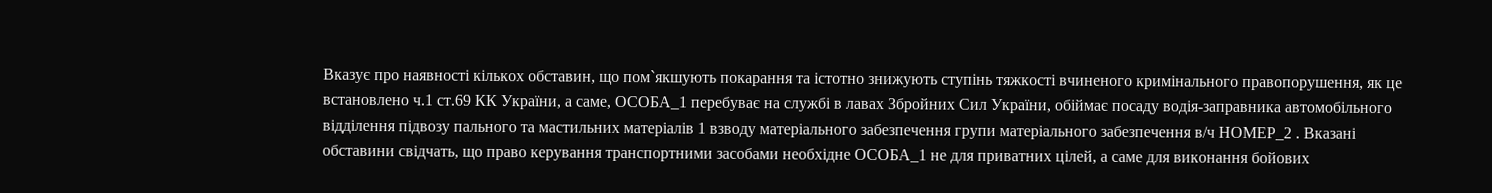Вказує про наявності кількох обставин, що пом`якшують покарання та істотно знижують ступінь тяжкості вчиненого кримінального правопорушення, як це встановлено ч.1 ст.69 КК України, а саме, ОСОБА_1 перебуває на службі в лавах Збройних Сил України, обіймає посаду водія-заправника автомобільного відділення підвозу пального та мастильних матеріалів 1 взводу матеріального забезпечення групи матеріального забезпечення в/ч НОМЕР_2 . Вказані обставини свідчать, що право керування транспортними засобами необхідне ОСОБА_1 не для приватних цілей, а саме для виконання бойових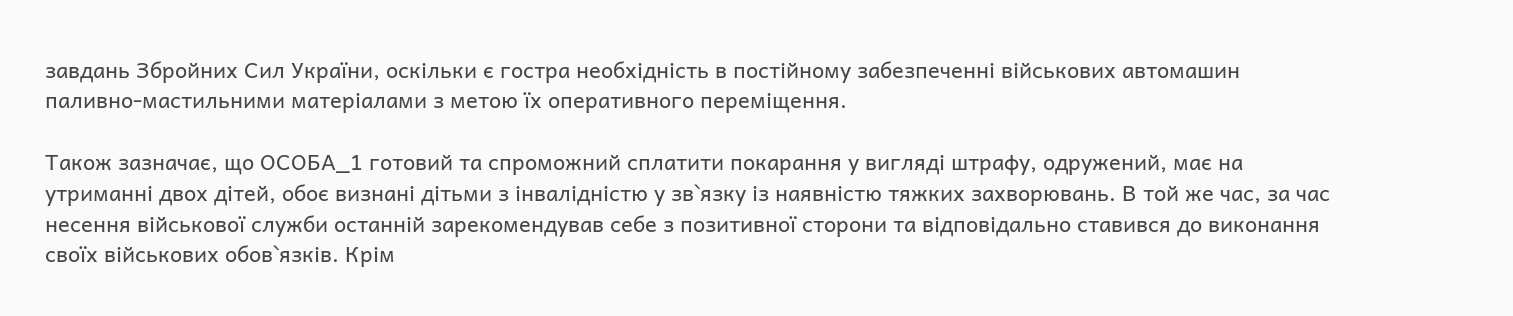завдань Збройних Сил України, оскільки є гостра необхідність в постійному забезпеченні військових автомашин паливно-мастильними матеріалами з метою їх оперативного переміщення.

Також зазначає, що ОСОБА_1 готовий та спроможний сплатити покарання у вигляді штрафу, одружений, має на утриманні двох дітей, обоє визнані дітьми з інвалідністю у зв`язку із наявністю тяжких захворювань. В той же час, за час несення військової служби останній зарекомендував себе з позитивної сторони та відповідально ставився до виконання своїх військових обов`язків. Крім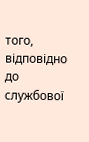того, відповідно до службової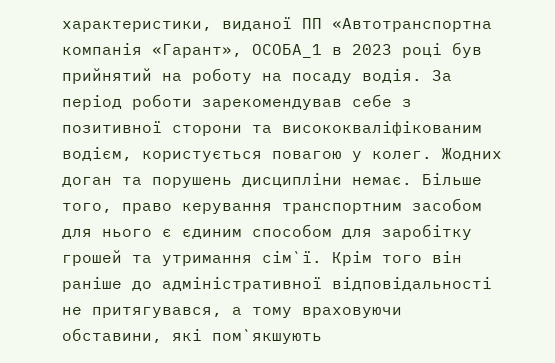характеристики, виданої ПП «Автотранспортна компанія «Гарант», ОСОБА_1 в 2023 році був прийнятий на роботу на посаду водія. За період роботи зарекомендував себе з позитивної сторони та висококваліфікованим водієм, користується повагою у колег. Жодних доган та порушень дисципліни немає. Більше того, право керування транспортним засобом для нього є єдиним способом для заробітку грошей та утримання сім`ї. Крім того він раніше до адміністративної відповідальності не притягувався, а тому враховуючи обставини, які пом`якшують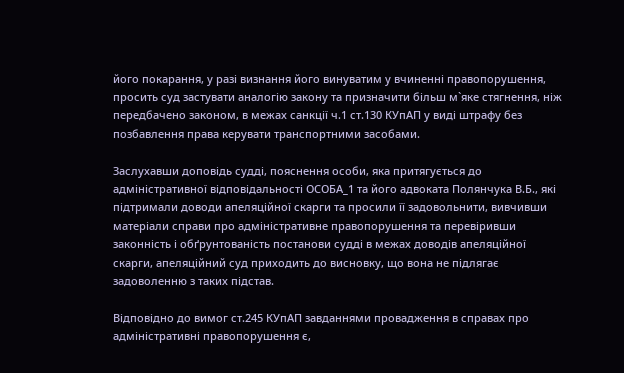його покарання, у разі визнання його винуватим у вчиненні правопорушення, просить суд застувати аналогію закону та призначити більш м`яке стягнення, ніж передбачено законом, в межах санкції ч.1 ст.130 КУпАП у виді штрафу без позбавлення права керувати транспортними засобами.

Заслухавши доповідь судді, пояснення особи, яка притягується до адміністративної відповідальності ОСОБА_1 та його адвоката Полянчука В.Б., які підтримали доводи апеляційної скарги та просили її задовольнити, вивчивши матеріали справи про адміністративне правопорушення та перевіривши законність і обґрунтованість постанови судді в межах доводів апеляційної скарги, апеляційний суд приходить до висновку, що вона не підлягає задоволенню з таких підстав.

Відповідно до вимог ст.245 КУпАП завданнями провадження в справах про адміністративні правопорушення є,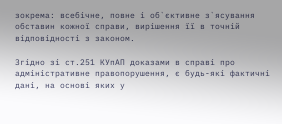зокрема: всебічне, повне і об`єктивне з`ясування обставин кожної справи, вирішення її в точній відповідності з законом.

Згідно зі ст.251 КУпАП доказами в справі про адміністративне правопорушення, є будь-які фактичні дані, на основі яких у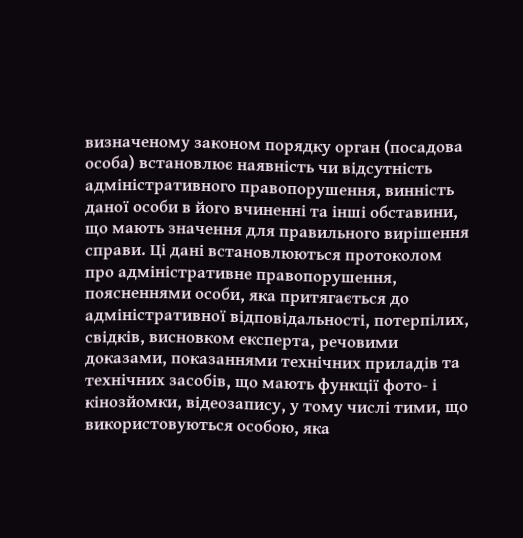визначеному законом порядку орган (посадова особа) встановлює наявність чи відсутність адміністративного правопорушення, винність даної особи в його вчиненні та інші обставини, що мають значення для правильного вирішення справи. Ці дані встановлюються протоколом про адміністративне правопорушення, поясненнями особи, яка притягається до адміністративної відповідальності, потерпілих, свідків, висновком експерта, речовими доказами, показаннями технічних приладів та технічних засобів, що мають функції фото- і кінозйомки, відеозапису, у тому числі тими, що використовуються особою, яка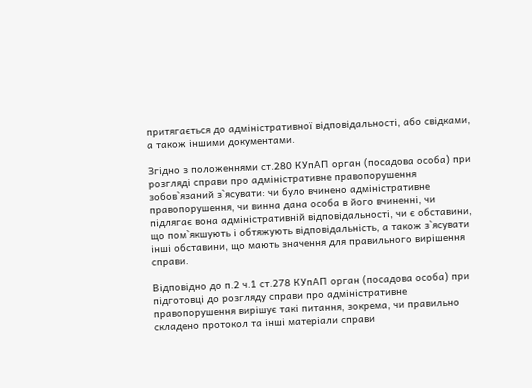притягається до адміністративної відповідальності, або свідками, а також іншими документами.

Згідно з положеннями ст.280 КУпАП орган (посадова особа) при розгляді справи про адміністративне правопорушення зобов`язаний з`ясувати: чи було вчинено адміністративне правопорушення, чи винна дана особа в його вчиненні, чи підлягає вона адміністративній відповідальності, чи є обставини, що пом`якшують і обтяжують відповідальність, а також з`ясувати інші обставини, що мають значення для правильного вирішення справи.

Відповідно до п.2 ч.1 ст.278 КУпАП орган (посадова особа) при підготовці до розгляду справи про адміністративне правопорушення вирішує такі питання, зокрема, чи правильно складено протокол та інші матеріали справи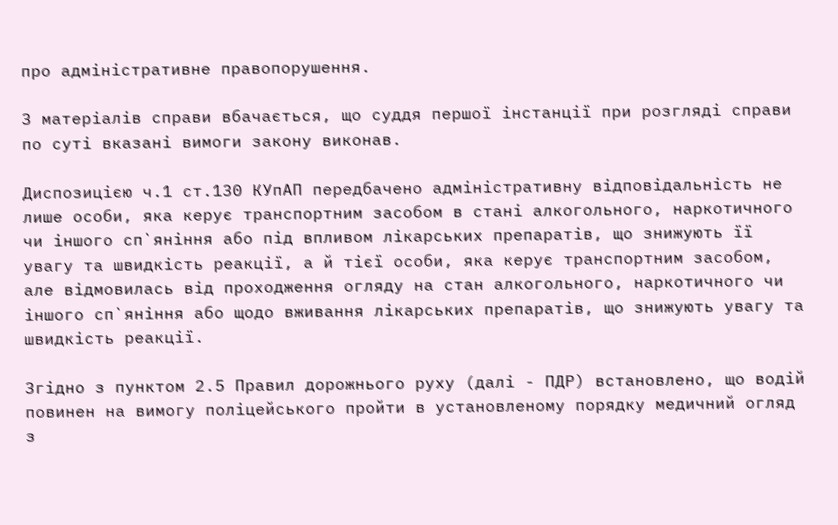про адміністративне правопорушення.

З матеріалів справи вбачається, що суддя першої інстанції при розгляді справи по суті вказані вимоги закону виконав.

Диспозицією ч.1 ст.130 КУпАП передбачено адміністративну відповідальність не лише особи, яка керує транспортним засобом в стані алкогольного, наркотичного чи іншого сп`яніння або під впливом лікарських препаратів, що знижують її увагу та швидкість реакції, а й тієї особи, яка керує транспортним засобом, але відмовилась від проходження огляду на стан алкогольного, наркотичного чи іншого сп`яніння або щодо вживання лікарських препаратів, що знижують увагу та швидкість реакції.

Згідно з пунктом 2.5 Правил дорожнього руху (далі - ПДР) встановлено, що водій повинен на вимогу поліцейського пройти в установленому порядку медичний огляд з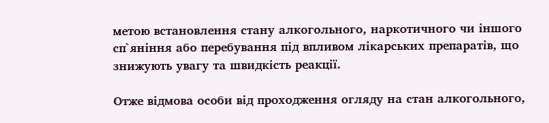метою встановлення стану алкогольного, наркотичного чи іншого сп`яніння або перебування під впливом лікарських препаратів, що знижують увагу та швидкість реакції.

Отже відмова особи від проходження огляду на стан алкогольного,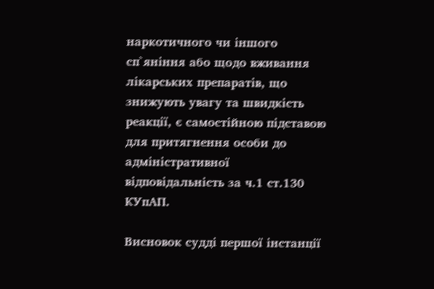наркотичного чи іншого сп`яніння або щодо вживання лікарських препаратів, що знижують увагу та швидкість реакції, є самостійною підставою для притягнення особи до адміністративної відповідальність за ч.1 ст.130 КУпАП.

Висновок судді першої інстанції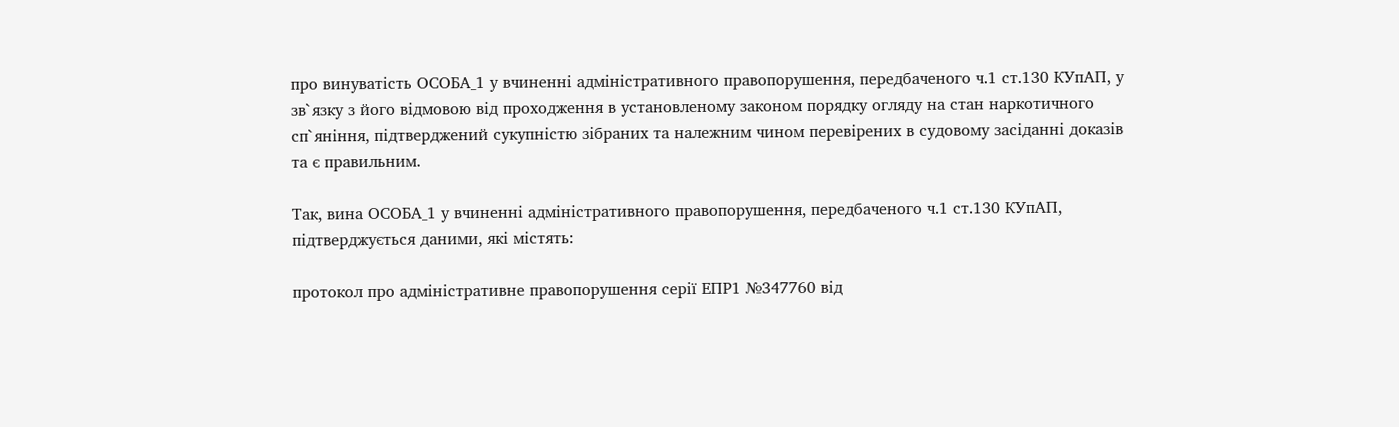про винуватість ОСОБА_1 у вчиненні адміністративного правопорушення, передбаченого ч.1 ст.130 КУпАП, у зв`язку з його відмовою від проходження в установленому законом порядку огляду на стан наркотичного сп`яніння, підтверджений сукупністю зібраних та належним чином перевірених в судовому засіданні доказів та є правильним.

Так, вина ОСОБА_1 у вчиненні адміністративного правопорушення, передбаченого ч.1 ст.130 КУпАП, підтверджується даними, які містять:

протокол про адміністративне правопорушення серії ЕПР1 №347760 від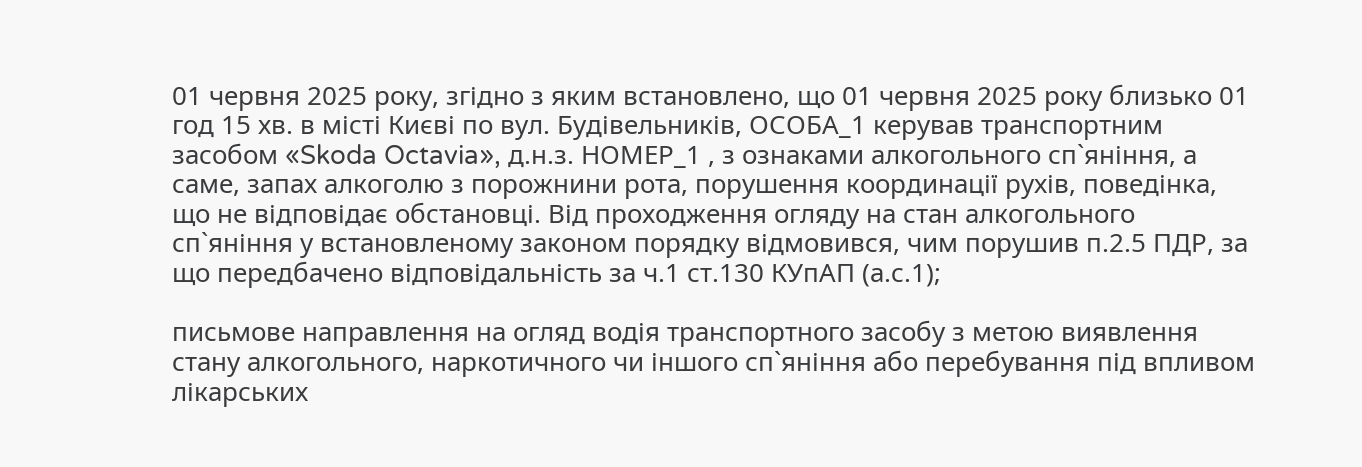01 червня 2025 року, згідно з яким встановлено, що 01 червня 2025 року близько 01 год 15 хв. в місті Києві по вул. Будівельників, ОСОБА_1 керував транспортним засобом «Skoda Octavia», д.н.з. НОМЕР_1 , з ознаками алкогольного сп`яніння, а саме, запах алкоголю з порожнини рота, порушення координації рухів, поведінка, що не відповідає обстановці. Від проходження огляду на стан алкогольного сп`яніння у встановленому законом порядку відмовився, чим порушив п.2.5 ПДР, за що передбачено відповідальність за ч.1 ст.130 КУпАП (а.с.1);

письмове направлення на огляд водія транспортного засобу з метою виявлення стану алкогольного, наркотичного чи іншого сп`яніння або перебування під впливом лікарських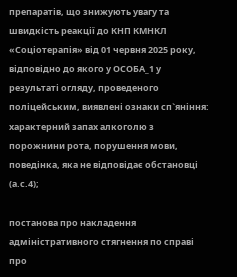препаратів, що знижують увагу та швидкість реакції до КНП КМНКЛ «Соціотерапія» від 01 червня 2025 року, відповідно до якого у ОСОБА_1 у результаті огляду, проведеного поліцейським, виявлені ознаки сп`яніння: характерний запах алкоголю з порожнини рота, порушення мови, поведінка, яка не відповідає обстановці (а.с.4);

постанова про накладення адміністративного стягнення по справі про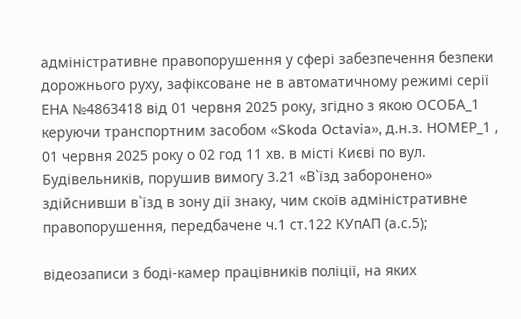адміністративне правопорушення у сфері забезпечення безпеки дорожнього руху, зафіксоване не в автоматичному режимі серії ЕНА №4863418 від 01 червня 2025 року, згідно з якою ОСОБА_1 керуючи транспортним засобом «Skoda Octavia», д.н.з. НОМЕР_1 , 01 червня 2025 року о 02 год 11 хв. в місті Києві по вул. Будівельників, порушив вимогу 3.21 «В`їзд заборонено» здійснивши в`їзд в зону дії знаку, чим скоїв адміністративне правопорушення, передбачене ч.1 ст.122 КУпАП (а.с.5);

відеозаписи з боді-камер працівників поліції, на яких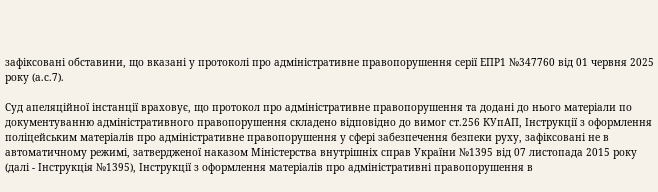зафіксовані обставини, що вказані у протоколі про адміністративне правопорушення серії ЕПР1 №347760 від 01 червня 2025 року (а.с.7).

Суд апеляційної інстанції враховує, що протокол про адміністративне правопорушення та додані до нього матеріали по документуванню адміністративного правопорушення складено відповідно до вимог ст.256 КУпАП, Інструкції з оформлення поліцейським матеріалів про адміністративне правопорушення у сфері забезпечення безпеки руху, зафіксовані не в автоматичному режимі, затвердженої наказом Міністерства внутрішніх справ України №1395 від 07 листопада 2015 року (далі - Інструкція №1395), Інструкції з оформлення матеріалів про адміністративні правопорушення в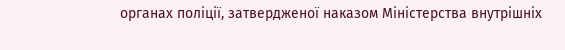органах поліції, затвердженої наказом Міністерства внутрішніх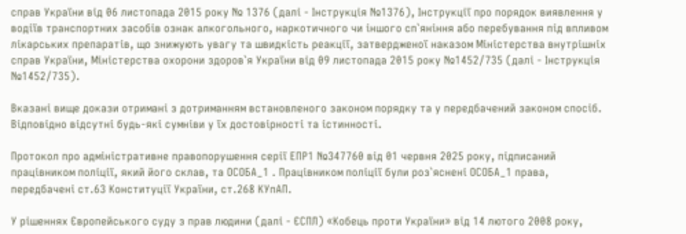справ України від 06 листопада 2015 року № 1376 (далі - Інструкція №1376), Інструкції про порядок виявлення у водіїв транспортних засобів ознак алкогольного, наркотичного чи іншого сп`яніння або перебування під впливом лікарських препаратів, що знижують увагу та швидкість реакції, затвердженої наказом Міністерства внутрішніх справ України, Міністерства охорони здоров`я України від 09 листопада 2015 року №1452/735 (далі - Інструкція №1452/735).

Вказані вище докази отримані з дотриманням встановленого законом порядку та у передбачений законом спосіб. Відповідно відсутні будь-які сумніви у їх достовірності та істинності.

Протокол про адміністративне правопорушення серії ЕПР1 №347760 від 01 червня 2025 року, підписаний працівником поліції, який його склав, та ОСОБА_1 . Працівником поліції були роз`яснені ОСОБА_1 права, передбачені ст.63 Конституції України, ст.268 КУпАП.

У рішеннях Європейського суду з прав людини (далі - ЄСПЛ) «Кобець проти України» від 14 лютого 2008 року,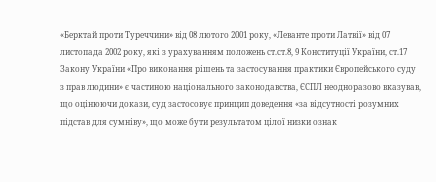«Берктай проти Туреччини» від 08 лютого 2001 року, «Леванте проти Латвії» від 07 листопада 2002 року, які з урахуванням положень ст.ст.8, 9 Конституції України, ст.17 Закону України «Про виконання рішень та застосування практики Європейського суду з прав людини» є частиною національного законодавства, ЄСПЛ неодноразово вказував, що оцінюючи докази, суд застосовує принцип доведення «за відсутності розумних підстав для сумніву», що може бути результатом цілої низки ознак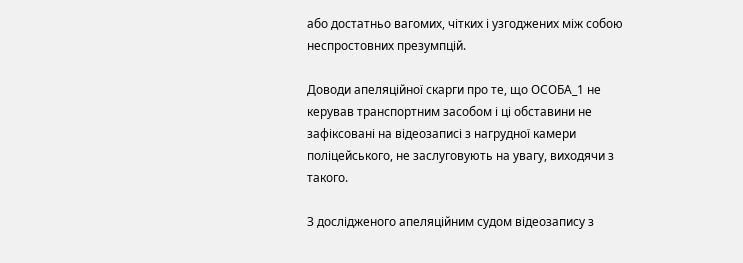або достатньо вагомих, чітких і узгоджених між собою неспростовних презумпцій.

Доводи апеляційної скарги про те, що ОСОБА_1 не керував транспортним засобом і ці обставини не зафіксовані на відеозаписі з нагрудної камери поліцейського, не заслуговують на увагу, виходячи з такого.

З дослідженого апеляційним судом відеозапису з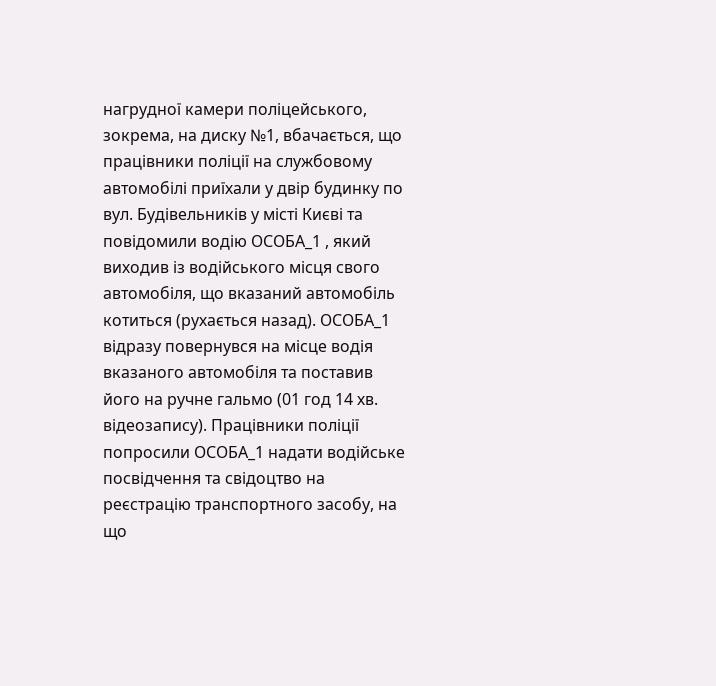нагрудної камери поліцейського, зокрема, на диску №1, вбачається, що працівники поліції на службовому автомобілі приїхали у двір будинку по вул. Будівельників у місті Києві та повідомили водію ОСОБА_1 , який виходив із водійського місця свого автомобіля, що вказаний автомобіль котиться (рухається назад). ОСОБА_1 відразу повернувся на місце водія вказаного автомобіля та поставив його на ручне гальмо (01 год 14 хв. відеозапису). Працівники поліції попросили ОСОБА_1 надати водійське посвідчення та свідоцтво на реєстрацію транспортного засобу, на що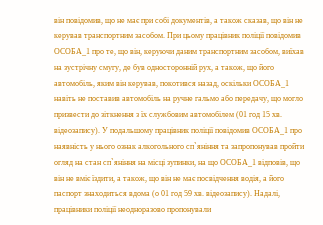він повідомив, що не має при собі документів, а також сказав, що він не керував транспортним засобом. При цьому працівник поліції повідомив ОСОБА_1 про те, що він, керуючи даним транспортним засобом, виїхав на зустрічну смугу, де був односторонній рух, а також, що його автомобіль, яким він керував, покотився назад, оскільки ОСОБА_1 навіть не поставив автомобіль на ручне гальмо або передачу, що могло призвести до зіткнення з їх службовим автомобілем (01 год 15 хв. відеозапису). У подальшому працівник поліції повідомив ОСОБА_1 про наявність у нього ознак алкогольного сп`яніння та запропонував пройти огляд на стан сп`яніння на місці зупинки, на що ОСОБА_1 відповів, що він не вміє їздити, а також, що він не має посвідчення водія, а його паспорт знаходиться вдома (о 01 год 59 хв. відеозапису). Надалі, працівники поліції неодноразово пропонували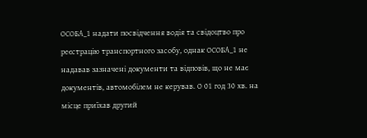ОСОБА_1 надати посвідчення водія та свідоцтво про реєстрацію транспортного засобу, однак ОСОБА_1 не надавав зазначені документи та відповів, що не має документів, автомобілем не керував. О 01 год 30 хв. на місце приїхав другий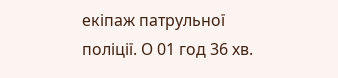екіпаж патрульної поліції. О 01 год 36 хв.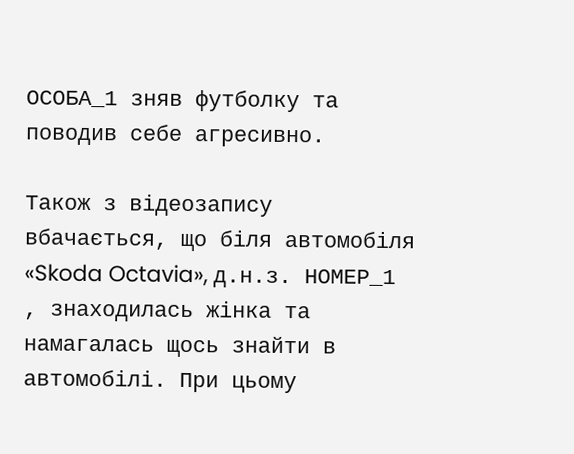ОСОБА_1 зняв футболку та поводив себе агресивно.

Також з відеозапису вбачається, що біля автомобіля «Skoda Octavia», д.н.з. НОМЕР_1 , знаходилась жінка та намагалась щось знайти в автомобілі. При цьому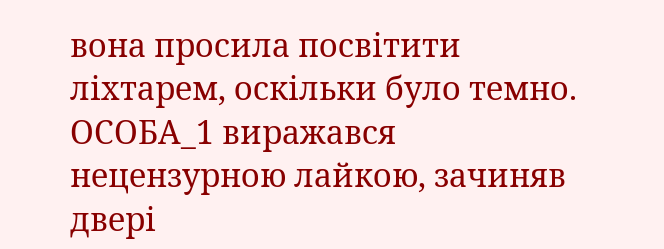вона просила посвітити ліхтарем, оскільки було темно. ОСОБА_1 виражався нецензурною лайкою, зачиняв двері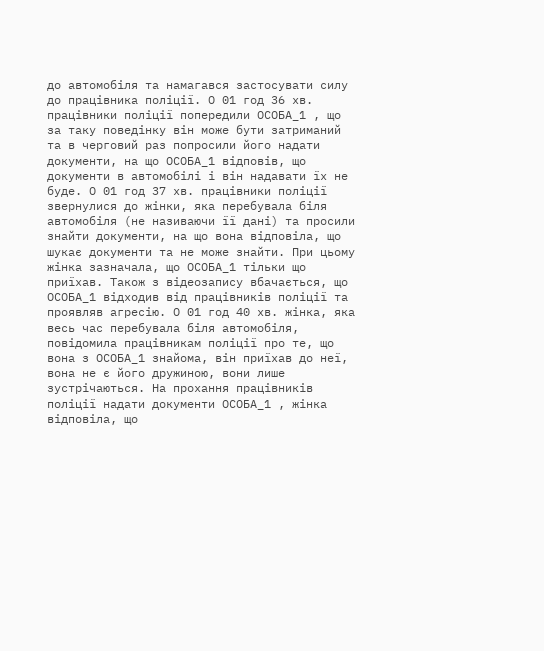до автомобіля та намагався застосувати силу до працівника поліції. О 01 год 36 хв. працівники поліції попередили ОСОБА_1 , що за таку поведінку він може бути затриманий та в черговий раз попросили його надати документи, на що ОСОБА_1 відповів, що документи в автомобілі і він надавати їх не буде. О 01 год 37 хв. працівники поліції звернулися до жінки, яка перебувала біля автомобіля (не називаючи її дані) та просили знайти документи, на що вона відповіла, що шукає документи та не може знайти. При цьому жінка зазначала, що ОСОБА_1 тільки що приїхав. Також з відеозапису вбачається, що ОСОБА_1 відходив від працівників поліції та проявляв агресію. О 01 год 40 хв. жінка, яка весь час перебувала біля автомобіля, повідомила працівникам поліції про те, що вона з ОСОБА_1 знайома, він приїхав до неї, вона не є його дружиною, вони лише зустрічаються. На прохання працівників поліції надати документи ОСОБА_1 , жінка відповіла, що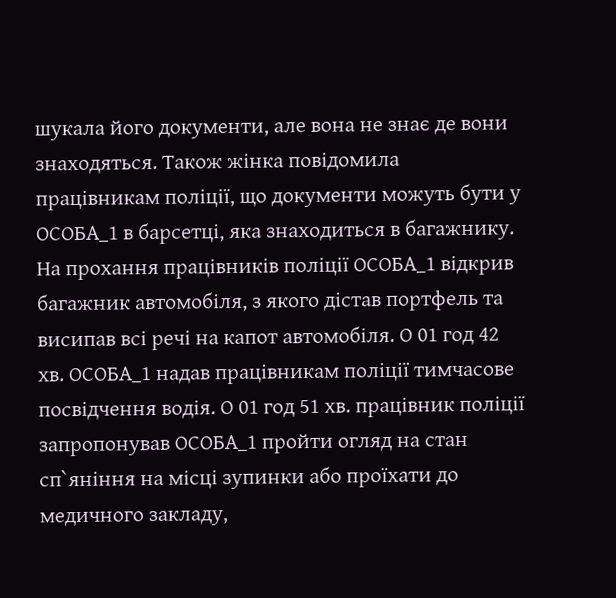шукала його документи, але вона не знає де вони знаходяться. Також жінка повідомила працівникам поліції, що документи можуть бути у ОСОБА_1 в барсетці, яка знаходиться в багажнику. На прохання працівників поліції ОСОБА_1 відкрив багажник автомобіля, з якого дістав портфель та висипав всі речі на капот автомобіля. О 01 год 42 хв. ОСОБА_1 надав працівникам поліції тимчасове посвідчення водія. О 01 год 51 хв. працівник поліції запропонував ОСОБА_1 пройти огляд на стан сп`яніння на місці зупинки або проїхати до медичного закладу,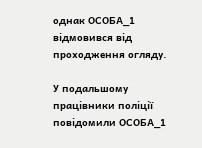однак ОСОБА_1 відмовився від проходження огляду.

У подальшому працівники поліції повідомили ОСОБА_1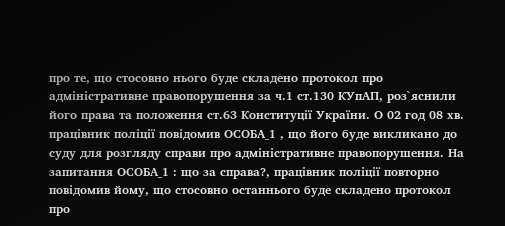про те, що стосовно нього буде складено протокол про адміністративне правопорушення за ч.1 ст.130 КУпАП, роз`яснили його права та положення ст.63 Конституції України. О 02 год 08 хв. працівник поліції повідомив ОСОБА_1 , що його буде викликано до суду для розгляду справи про адміністративне правопорушення. На запитання ОСОБА_1 : що за справа?, працівник поліції повторно повідомив йому, що стосовно останнього буде складено протокол про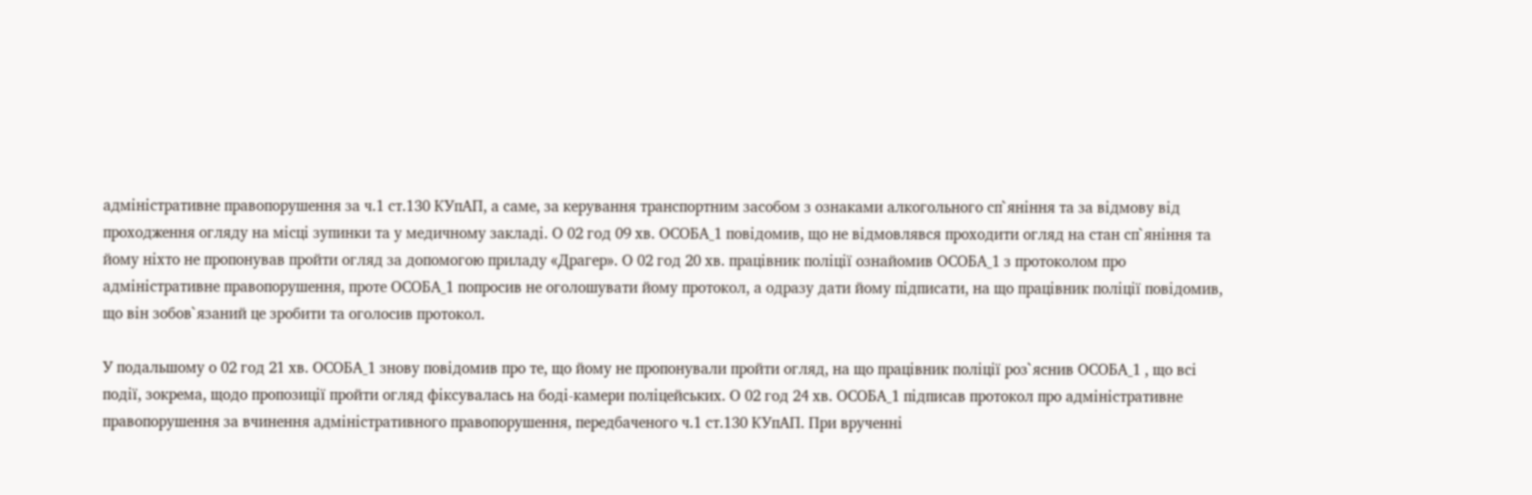адміністративне правопорушення за ч.1 ст.130 КУпАП, а саме, за керування транспортним засобом з ознаками алкогольного сп`яніння та за відмову від проходження огляду на місці зупинки та у медичному закладі. О 02 год 09 хв. ОСОБА_1 повідомив, що не відмовлявся проходити огляд на стан сп`яніння та йому ніхто не пропонував пройти огляд за допомогою приладу «Драгер». О 02 год 20 хв. працівник поліції ознайомив ОСОБА_1 з протоколом про адміністративне правопорушення, проте ОСОБА_1 попросив не оголошувати йому протокол, а одразу дати йому підписати, на що працівник поліції повідомив, що він зобов`язаний це зробити та оголосив протокол.

У подальшому о 02 год 21 хв. ОСОБА_1 знову повідомив про те, що йому не пропонували пройти огляд, на що працівник поліції роз`яснив ОСОБА_1 , що всі події, зокрема, щодо пропозиції пройти огляд фіксувалась на боді-камери поліцейських. О 02 год 24 хв. ОСОБА_1 підписав протокол про адміністративне правопорушення за вчинення адміністративного правопорушення, передбаченого ч.1 ст.130 КУпАП. При врученні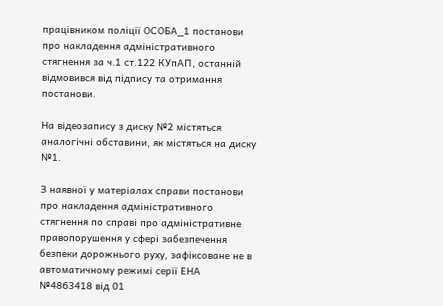працівником поліції ОСОБА_1 постанови про накладення адміністративного стягнення за ч.1 ст.122 КУпАП, останній відмовився від підпису та отримання постанови.

На відеозапису з диску №2 містяться аналогічні обставини, як містяться на диску №1.

З наявної у матеріалах справи постанови про накладення адміністративного стягнення по справі про адміністративне правопорушення у сфері забезпечення безпеки дорожнього руху, зафіксоване не в автоматичному режимі серії ЕНА №4863418 від 01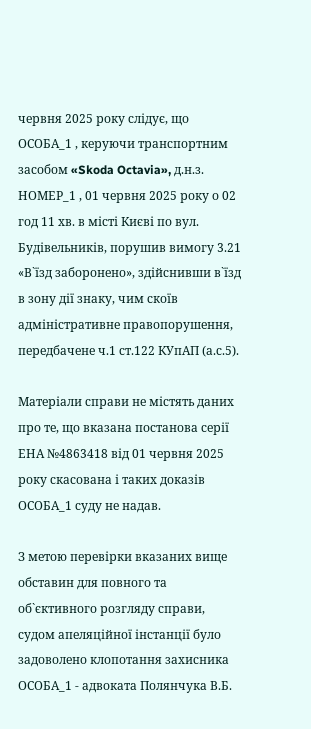червня 2025 року слідує, що ОСОБА_1 , керуючи транспортним засобом «Skoda Octavia», д.н.з. НОМЕР_1 , 01 червня 2025 року о 02 год 11 хв. в місті Києві по вул. Будівельників, порушив вимогу 3.21 «В`їзд заборонено», здійснивши в`їзд в зону дії знаку, чим скоїв адміністративне правопорушення, передбачене ч.1 ст.122 КУпАП (а.с.5).

Матеріали справи не містять даних про те, що вказана постанова серії ЕНА №4863418 від 01 червня 2025 року скасована і таких доказів ОСОБА_1 суду не надав.

З метою перевірки вказаних вище обставин для повного та об`єктивного розгляду справи, судом апеляційної інстанції було задоволено клопотання захисника ОСОБА_1 - адвоката Полянчука В.Б.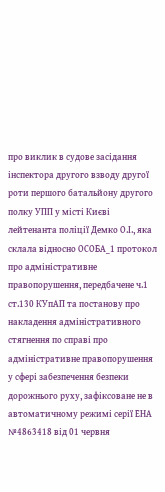про виклик в судове засідання інспектора другого взводу другої роти першого батальйону другого полку УПП у місті Києві лейтенанта поліції Демко О.І., яка склала відносно ОСОБА_1 протокол про адміністративне правопорушення, передбачене ч.1 ст.130 КУпАП та постанову про накладення адміністративного стягнення по справі про адміністративне правопорушення у сфері забезпечення безпеки дорожнього руху, зафіксоване не в автоматичному режимі серії ЕНА №4863418 від 01 червня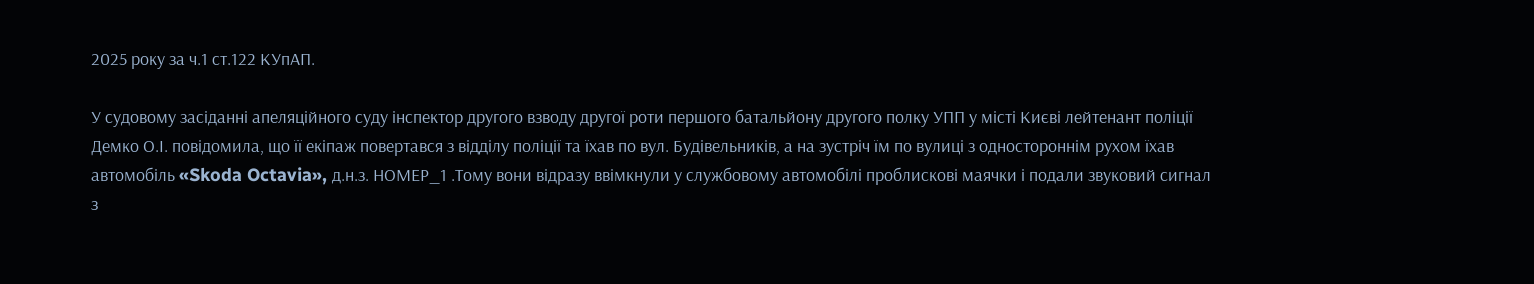2025 року за ч.1 ст.122 КУпАП.

У судовому засіданні апеляційного суду інспектор другого взводу другої роти першого батальйону другого полку УПП у місті Києві лейтенант поліції Демко О.І. повідомила, що її екіпаж повертався з відділу поліції та їхав по вул. Будівельників, а на зустріч їм по вулиці з одностороннім рухом їхав автомобіль «Skoda Octavia», д.н.з. НОМЕР_1 .Тому вони відразу ввімкнули у службовому автомобілі проблискові маячки і подали звуковий сигнал з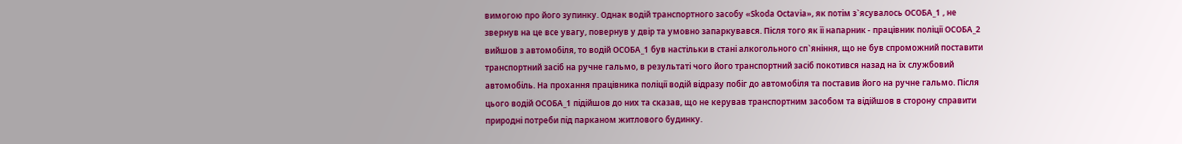вимогою про його зупинку. Однак водій транспортного засобу «Skoda Octavia», як потім з`ясувалось ОСОБА_1 , не звернув на це все увагу, повернув у двір та умовно запаркувався. Після того як її напарник - працівник поліції ОСОБА_2 вийшов з автомобіля, то водій ОСОБА_1 був настільки в стані алкогольного сп`яніння, що не був спроможний поставити транспортний засіб на ручне гальмо, в результаті чого його транспортний засіб покотився назад на їх службовий автомобіль. На прохання працівника поліції водій відразу побіг до автомобіля та поставив його на ручне гальмо. Після цього водій ОСОБА_1 підійшов до них та сказав, що не керував транспортним засобом та відійшов в сторону справити природні потреби під парканом житлового будинку.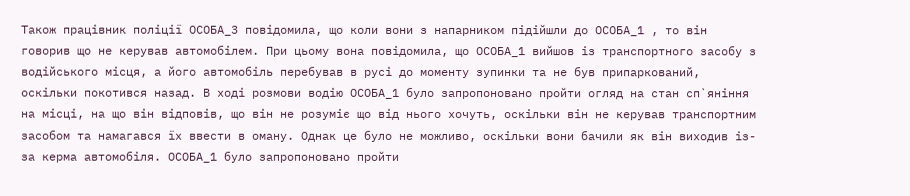Також працівник поліції ОСОБА_3 повідомила, що коли вони з напарником підійшли до ОСОБА_1 , то він говорив що не керував автомобілем. При цьому вона повідомила, що ОСОБА_1 вийшов із транспортного засобу з водійського місця, а його автомобіль перебував в русі до моменту зупинки та не був припаркований, оскільки покотився назад. В ході розмови водію ОСОБА_1 було запропоновано пройти огляд на стан сп`яніння на місці, на що він відповів, що він не розуміє що від нього хочуть, оскільки він не керував транспортним засобом та намагався їх ввести в оману. Однак це було не можливо, оскільки вони бачили як він виходив із-за керма автомобіля. ОСОБА_1 було запропоновано пройти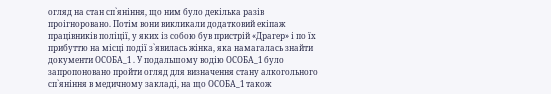огляд на стан сп`яніння, що ним було декілька разів проігноровано. Потім вони викликали додатковий екіпаж працівників поліції, у яких із собою був пристрій «Драгер» і по їх прибуттю на місці події з`явилась жінка, яка намагалась знайти документи ОСОБА_1 . У подальшому водію ОСОБА_1 було запропоновано пройти огляд для визначення стану алкогольного сп`яніння в медичному закладі, на що ОСОБА_1 також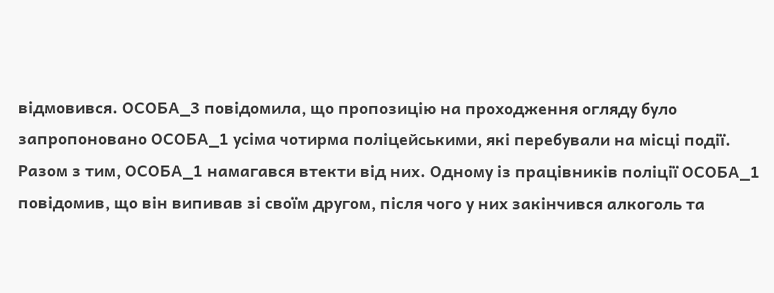відмовився. ОСОБА_3 повідомила, що пропозицію на проходження огляду було запропоновано ОСОБА_1 усіма чотирма поліцейськими, які перебували на місці події. Разом з тим, ОСОБА_1 намагався втекти від них. Одному із працівників поліції ОСОБА_1 повідомив, що він випивав зі своїм другом, після чого у них закінчився алкоголь та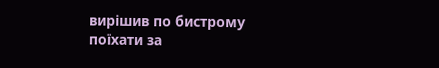вирішив по бистрому поїхати за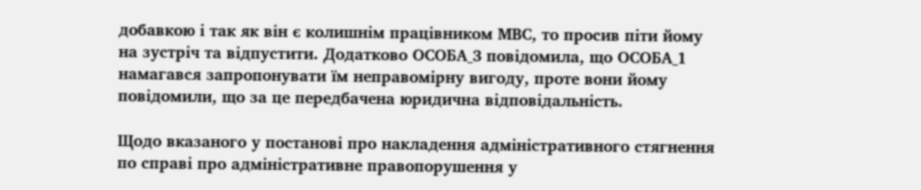добавкою і так як він є колишнім працівником МВС, то просив піти йому на зустріч та відпустити. Додатково ОСОБА_3 повідомила, що ОСОБА_1 намагався запропонувати їм неправомірну вигоду, проте вони йому повідомили, що за це передбачена юридична відповідальність.

Щодо вказаного у постанові про накладення адміністративного стягнення по справі про адміністративне правопорушення у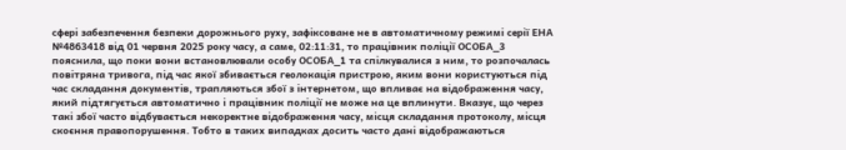сфері забезпечення безпеки дорожнього руху, зафіксоване не в автоматичному режимі серії ЕНА №4863418 від 01 червня 2025 року часу, а саме, 02:11:31, то працівник поліції ОСОБА_3 пояснила, що поки вони встановлювали особу ОСОБА_1 та спілкувалися з ним, то розпочалась повітряна тривога, під час якої збивається геолокація пристрою, яким вони користуються під час складання документів, трапляються збої з інтернетом, що впливає на відображення часу, який підтягується автоматично і працівник поліції не може на це вплинути. Вказує, що через такі збої часто відбувається некоректне відображення часу, місця складання протоколу, місця скоєння правопорушення. Тобто в таких випадках досить часто дані відображаються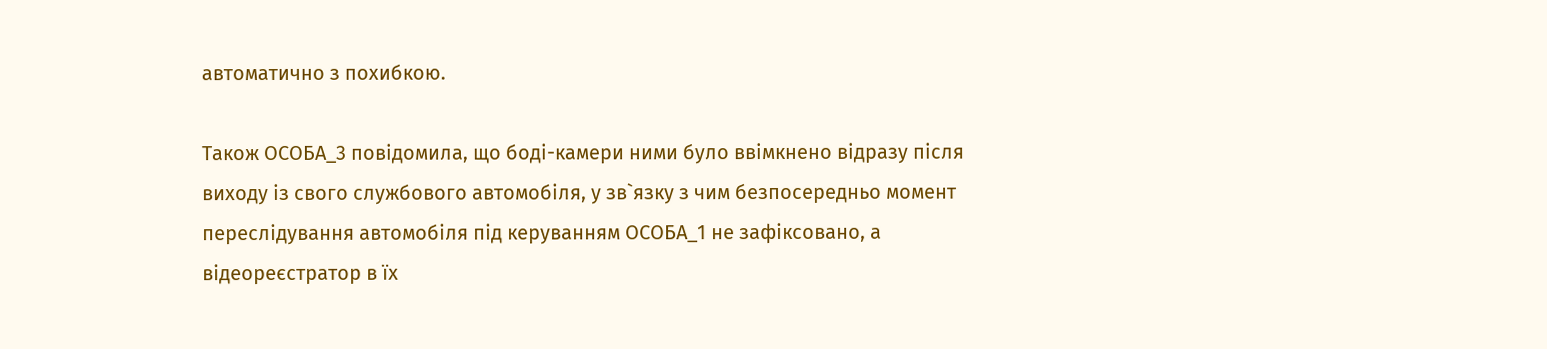автоматично з похибкою.

Також ОСОБА_3 повідомила, що боді-камери ними було ввімкнено відразу після виходу із свого службового автомобіля, у зв`язку з чим безпосередньо момент переслідування автомобіля під керуванням ОСОБА_1 не зафіксовано, а відеореєстратор в їх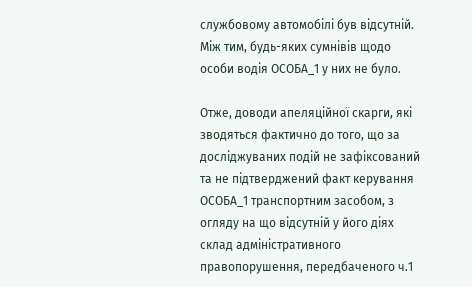службовому автомобілі був відсутній. Між тим, будь-яких сумнівів щодо особи водія ОСОБА_1 у них не було.

Отже, доводи апеляційної скарги, які зводяться фактично до того, що за досліджуваних подій не зафіксований та не підтверджений факт керування ОСОБА_1 транспортним засобом, з огляду на що відсутній у його діях склад адміністративного правопорушення, передбаченого ч.1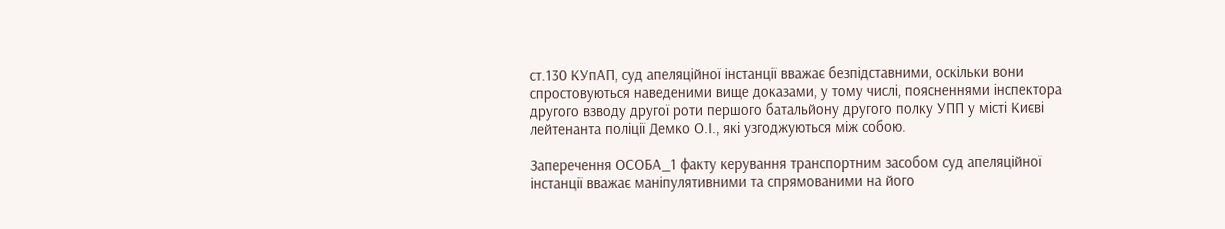ст.130 КУпАП, суд апеляційної інстанції вважає безпідставними, оскільки вони спростовуються наведеними вище доказами, у тому числі, поясненнями інспектора другого взводу другої роти першого батальйону другого полку УПП у місті Києві лейтенанта поліції Демко О.І., які узгоджуються між собою.

Заперечення ОСОБА_1 факту керування транспортним засобом суд апеляційної інстанції вважає маніпулятивними та спрямованими на його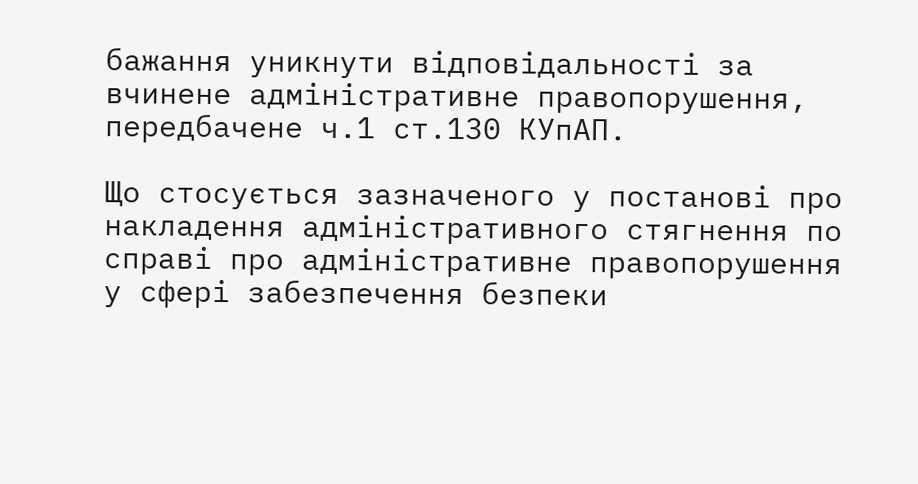бажання уникнути відповідальності за вчинене адміністративне правопорушення, передбачене ч.1 ст.130 КУпАП.

Що стосується зазначеного у постанові про накладення адміністративного стягнення по справі про адміністративне правопорушення у сфері забезпечення безпеки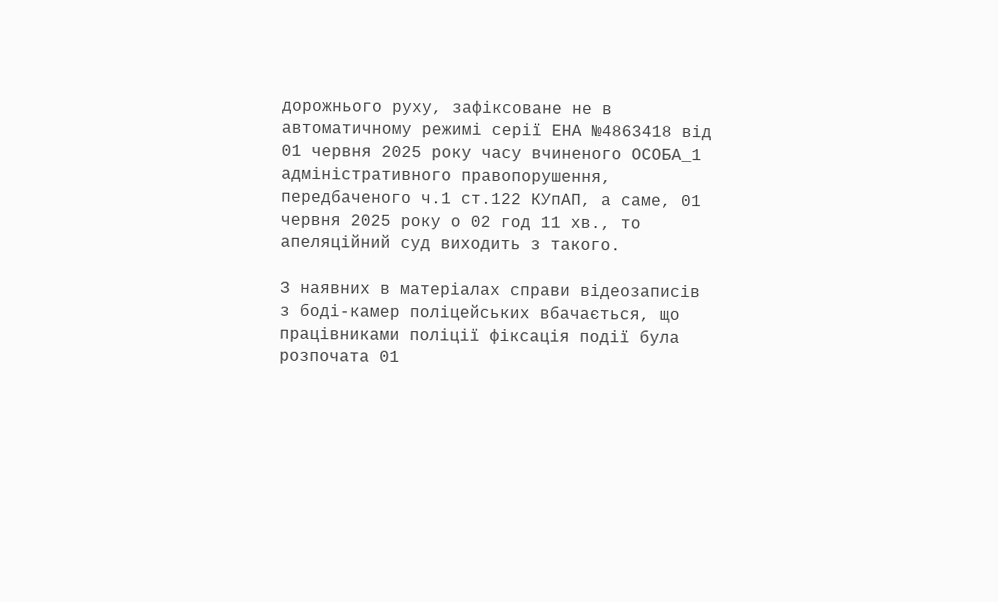дорожнього руху, зафіксоване не в автоматичному режимі серії ЕНА №4863418 від 01 червня 2025 року часу вчиненого ОСОБА_1 адміністративного правопорушення, передбаченого ч.1 ст.122 КУпАП, а саме, 01 червня 2025 року о 02 год 11 хв., то апеляційний суд виходить з такого.

З наявних в матеріалах справи відеозаписів з боді-камер поліцейських вбачається, що працівниками поліції фіксація події була розпочата 01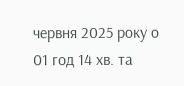червня 2025 року о 01 год 14 хв. та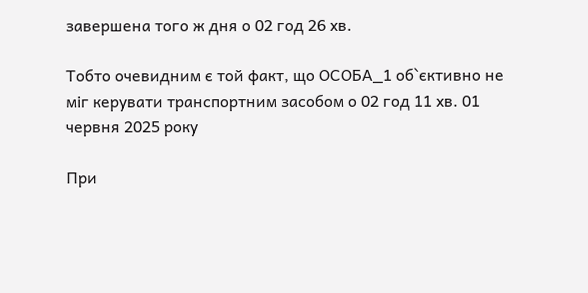завершена того ж дня о 02 год 26 хв.

Тобто очевидним є той факт, що ОСОБА_1 об`єктивно не міг керувати транспортним засобом о 02 год 11 хв. 01 червня 2025 року

При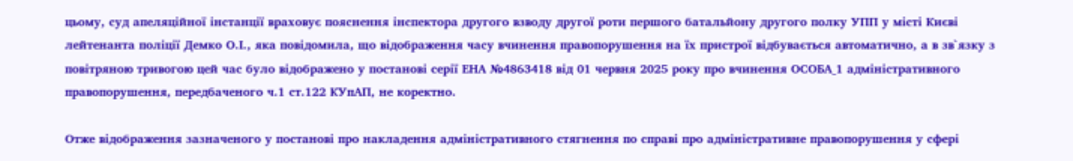цьому, суд апеляційної інстанції враховує пояснення інспектора другого взводу другої роти першого батальйону другого полку УПП у місті Києві лейтенанта поліції Демко О.І., яка повідомила, що відображення часу вчинення правопорушення на їх пристрої відбувається автоматично, а в зв`язку з повітряною тривогою цей час було відображено у постанові серії ЕНА №4863418 від 01 червня 2025 року про вчинення ОСОБА_1 адміністративного правопорушення, передбаченого ч.1 ст.122 КУпАП, не коректно.

Отже відображення зазначеного у постанові про накладення адміністративного стягнення по справі про адміністративне правопорушення у сфері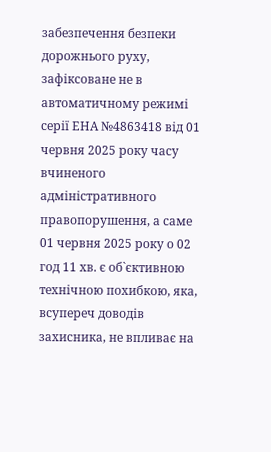забезпечення безпеки дорожнього руху, зафіксоване не в автоматичному режимі серії ЕНА №4863418 від 01 червня 2025 року часу вчиненого адміністративного правопорушення, а саме 01 червня 2025 року о 02 год 11 хв. є об`єктивною технічною похибкою, яка, всупереч доводів захисника, не впливає на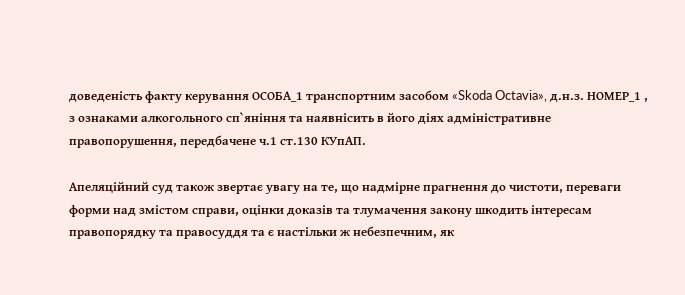доведеність факту керування ОСОБА_1 транспортним засобом «Skoda Octavia», д.н.з. НОМЕР_1 , з ознаками алкогольного сп`яніння та наявнісить в його діях адміністративне правопорушення, передбачене ч.1 ст.130 КУпАП.

Апеляційний суд також звертає увагу на те, що надмірне прагнення до чистоти, переваги форми над змістом справи, оцінки доказів та тлумачення закону шкодить інтересам правопорядку та правосуддя та є настільки ж небезпечним, як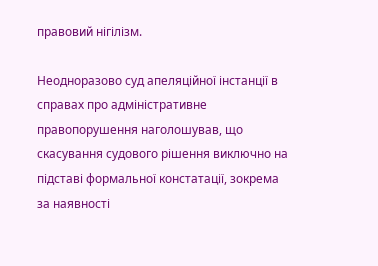правовий нігілізм.

Неодноразово суд апеляційної інстанції в справах про адміністративне правопорушення наголошував, що скасування судового рішення виключно на підставі формальної констатації, зокрема за наявності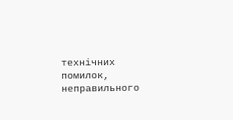технічних помилок, неправильного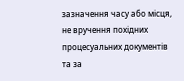зазначення часу або місця, не вручення похідних процесуальних документів та за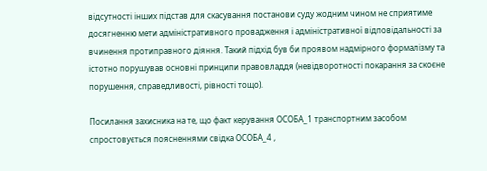відсутності інших підстав для скасування постанови суду жодним чином не сприятиме досягненню мети адміністративного провадження і адміністративної відповідальності за вчинення протиправного діяння. Такий підхід був би проявом надмірного формалізму та істотно порушував основні принципи правовладдя (невідворотності покарання за скоєне порушення, справедливості, рівності тощо).

Посилання захисника на те, що факт керування ОСОБА_1 транспортним засобом спростовується поясненнями свідка ОСОБА_4 ,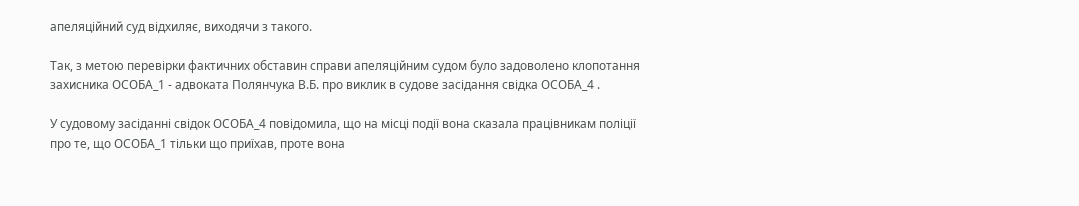апеляційний суд відхиляє, виходячи з такого.

Так, з метою перевірки фактичних обставин справи апеляційним судом було задоволено клопотання захисника ОСОБА_1 - адвоката Полянчука В.Б. про виклик в судове засідання свідка ОСОБА_4 .

У судовому засіданні свідок ОСОБА_4 повідомила, що на місці події вона сказала працівникам поліції про те, що ОСОБА_1 тільки що приїхав, проте вона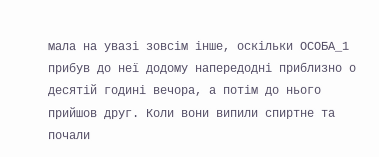мала на увазі зовсім інше, оскільки ОСОБА_1 прибув до неї додому напередодні приблизно о десятій годині вечора, а потім до нього прийшов друг. Коли вони випили спиртне та почали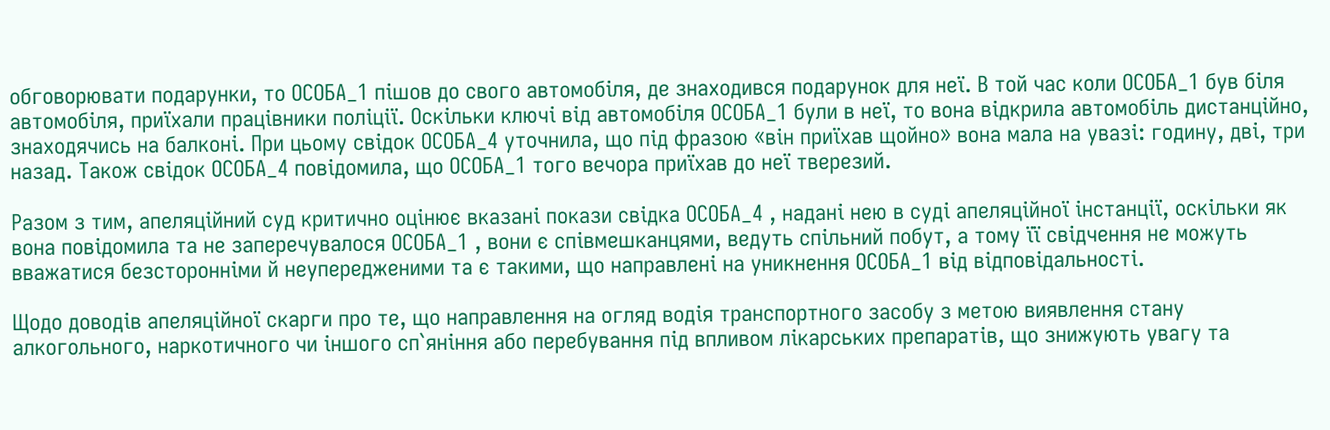обговорювати подарунки, то ОСОБА_1 пішов до свого автомобіля, де знаходився подарунок для неї. В той час коли ОСОБА_1 був біля автомобіля, приїхали працівники поліції. Оскільки ключі від автомобіля ОСОБА_1 були в неї, то вона відкрила автомобіль дистанційно, знаходячись на балконі. При цьому свідок ОСОБА_4 уточнила, що під фразою «він приїхав щойно» вона мала на увазі: годину, дві, три назад. Також свідок ОСОБА_4 повідомила, що ОСОБА_1 того вечора приїхав до неї тверезий.

Разом з тим, апеляційний суд критично оцінює вказані покази свідка ОСОБА_4 , надані нею в суді апеляційної інстанції, оскільки як вона повідомила та не заперечувалося ОСОБА_1 , вони є співмешканцями, ведуть спільний побут, а тому її свідчення не можуть вважатися безсторонніми й неупередженими та є такими, що направлені на уникнення ОСОБА_1 від відповідальності.

Щодо доводів апеляційної скарги про те, що направлення на огляд водія транспортного засобу з метою виявлення стану алкогольного, наркотичного чи іншого сп`яніння або перебування під впливом лікарських препаратів, що знижують увагу та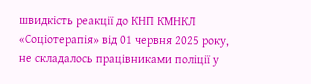швидкість реакції до КНП КМНКЛ «Соціотерапія» від 01 червня 2025 року, не складалось працівниками поліції у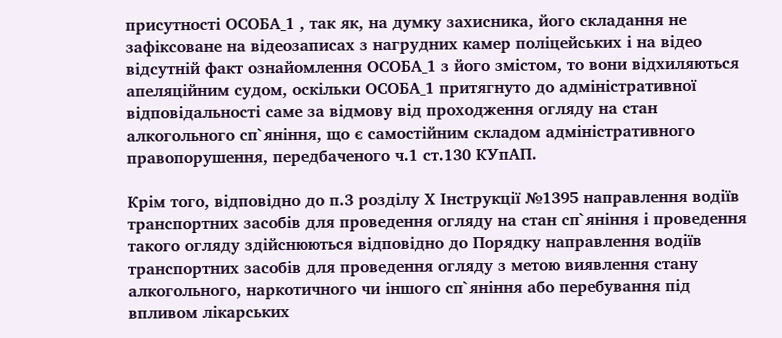присутності ОСОБА_1 , так як, на думку захисника, його складання не зафіксоване на відеозаписах з нагрудних камер поліцейських і на відео відсутній факт ознайомлення ОСОБА_1 з його змістом, то вони відхиляються апеляційним судом, оскільки ОСОБА_1 притягнуто до адміністративної відповідальності саме за відмову від проходження огляду на стан алкогольного сп`яніння, що є самостійним складом адміністративного правопорушення, передбаченого ч.1 ст.130 КУпАП.

Крім того, відповідно до п.3 розділу Х Інструкції №1395 направлення водіїв транспортних засобів для проведення огляду на стан сп`яніння і проведення такого огляду здійснюються відповідно до Порядку направлення водіїв транспортних засобів для проведення огляду з метою виявлення стану алкогольного, наркотичного чи іншого сп`яніння або перебування під впливом лікарських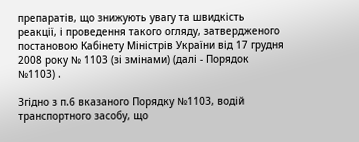препаратів, що знижують увагу та швидкість реакції, і проведення такого огляду, затвердженого постановою Кабінету Міністрів України від 17 грудня 2008 року № 1103 (зі змінами) (далі - Порядок №1103) .

Згідно з п.6 вказаного Порядку №1103, водій транспортного засобу, що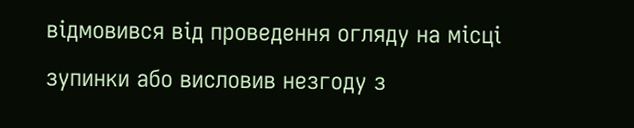відмовився від проведення огляду на місці зупинки або висловив незгоду з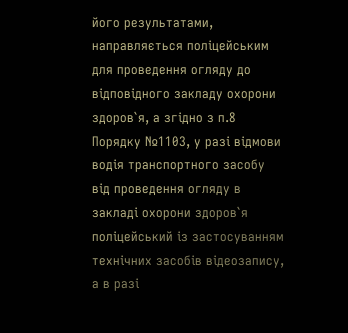його результатами, направляється поліцейським для проведення огляду до відповідного закладу охорони здоров`я, а згідно з п.8 Порядку №1103, у разі відмови водія транспортного засобу від проведення огляду в закладі охорони здоров`я поліцейський із застосуванням технічних засобів відеозапису, а в разі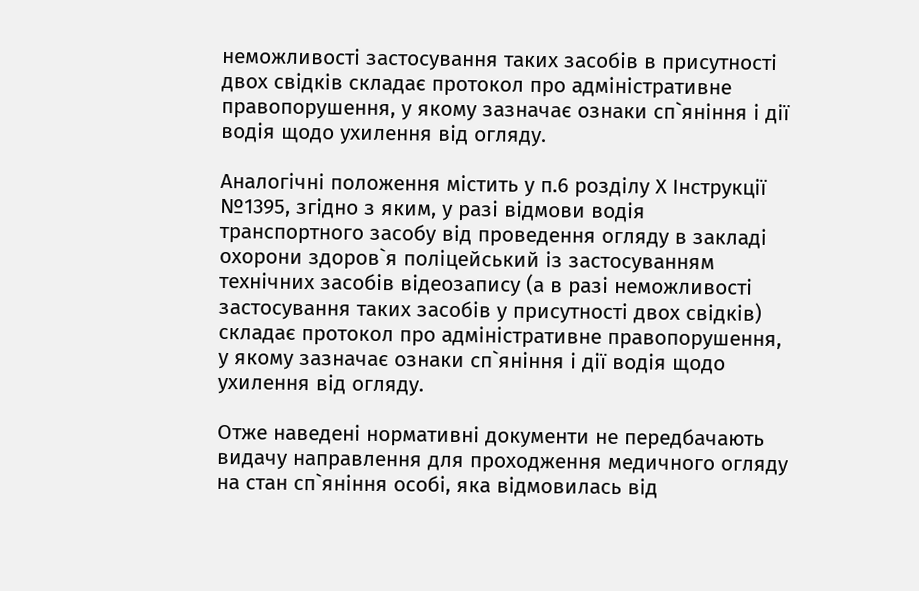неможливості застосування таких засобів в присутності двох свідків складає протокол про адміністративне правопорушення, у якому зазначає ознаки сп`яніння і дії водія щодо ухилення від огляду.

Аналогічні положення містить у п.6 розділу Х Інструкції №1395, згідно з яким, у разі відмови водія транспортного засобу від проведення огляду в закладі охорони здоров`я поліцейський із застосуванням технічних засобів відеозапису (а в разі неможливості застосування таких засобів у присутності двох свідків) складає протокол про адміністративне правопорушення, у якому зазначає ознаки сп`яніння і дії водія щодо ухилення від огляду.

Отже наведені нормативні документи не передбачають видачу направлення для проходження медичного огляду на стан сп`яніння особі, яка відмовилась від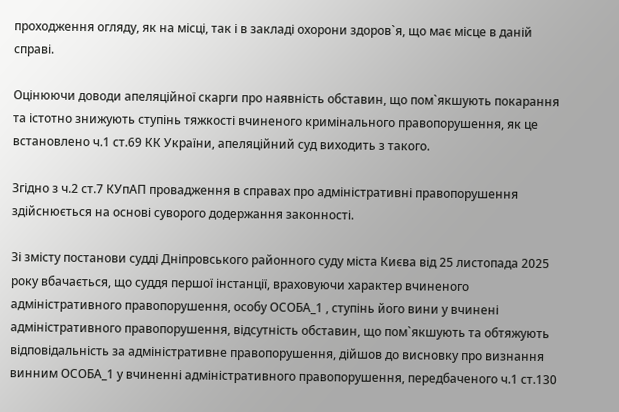проходження огляду, як на місці, так і в закладі охорони здоров`я, що має місце в даній справі.

Оцінюючи доводи апеляційної скарги про наявність обставин, що пом`якшують покарання та істотно знижують ступінь тяжкості вчиненого кримінального правопорушення, як це встановлено ч.1 ст.69 КК України, апеляційний суд виходить з такого.

Згідно з ч.2 ст.7 КУпАП провадження в справах про адміністративні правопорушення здійснюється на основі суворого додержання законності.

Зі змісту постанови судді Дніпровського районного суду міста Києва від 25 листопада 2025 року вбачається, що суддя першої інстанції, враховуючи характер вчиненого адміністративного правопорушення, особу ОСОБА_1 , ступінь його вини у вчинені адміністративного правопорушення, відсутність обставин, що пом`якшують та обтяжують відповідальність за адміністративне правопорушення, дійшов до висновку про визнання винним ОСОБА_1 у вчиненні адміністративного правопорушення, передбаченого ч.1 ст.130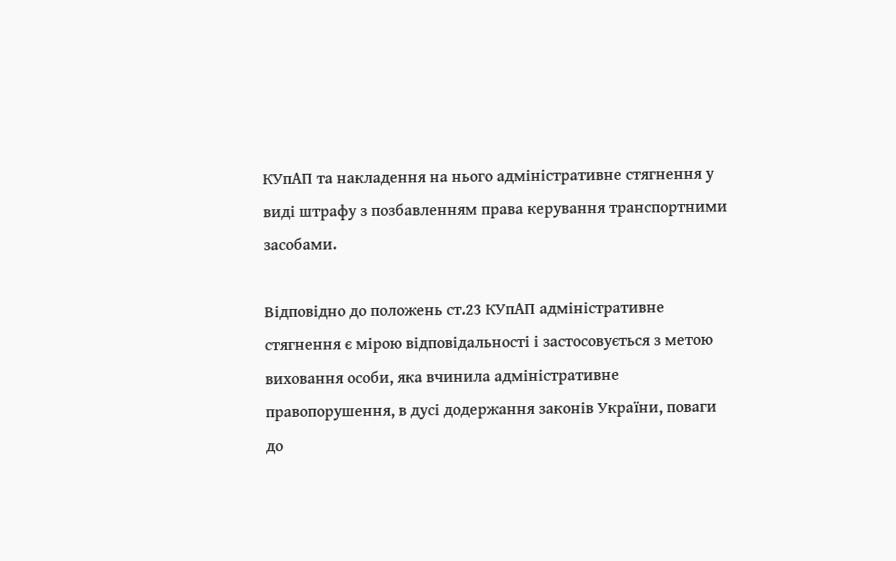КУпАП та накладення на нього адміністративне стягнення у виді штрафу з позбавленням права керування транспортними засобами.

Відповідно до положень ст.23 КУпАП адміністративне стягнення є мірою відповідальності і застосовується з метою виховання особи, яка вчинила адміністративне правопорушення, в дусі додержання законів України, поваги до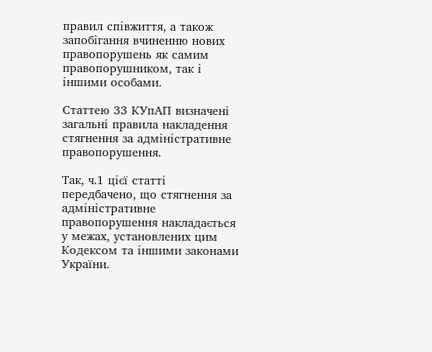правил співжиття, а також запобігання вчиненню нових правопорушень як самим правопорушником, так і іншими особами.

Статтею 33 КУпАП визначені загальні правила накладення стягнення за адміністративне правопорушення.

Так, ч.1 цієї статті передбачено, що стягнення за адміністративне правопорушення накладається у межах, установлених цим Кодексом та іншими законами України.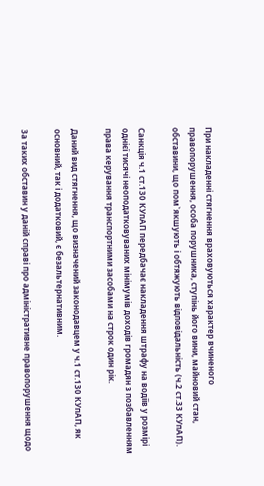При накладенні стягнення враховуються характер вчиненого правопорушення, особа порушника, ступінь його вини, майновий стан, обставини, що пом`якшують і обтяжують відповідальність (ч.2 ст.33 КУпАП).

Санкція ч.1 ст.130 КУпАП передбачає накладення штрафу на водіїв у розмірі однієї тисячі неоподатковуваних мінімумів доходів громадян з позбавленням права керування транспортними засобами на строк один рік.

Даний вид стягнення, що визначений законодавцем у ч.1 ст.130 КУпАП, як основний, так і додатковий, є безальтернативним.

За таких обставин у даній справі про адміністративне правопорушення щодо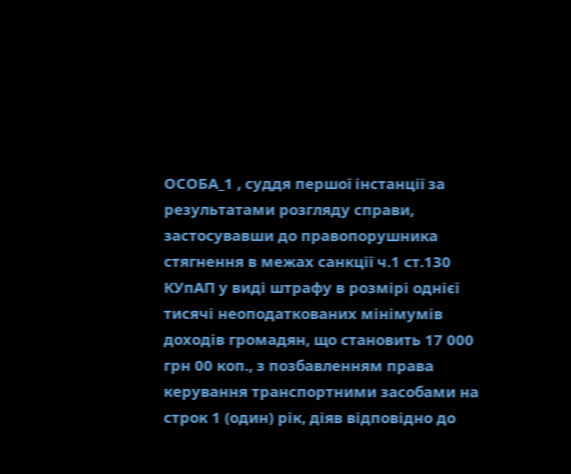ОСОБА_1 , суддя першої інстанції за результатами розгляду справи, застосувавши до правопорушника стягнення в межах санкції ч.1 ст.130 КУпАП у виді штрафу в розмірі однієї тисячі неоподаткованих мінімумів доходів громадян, що становить 17 000 грн 00 коп., з позбавленням права керування транспортними засобами на строк 1 (один) рік, діяв відповідно до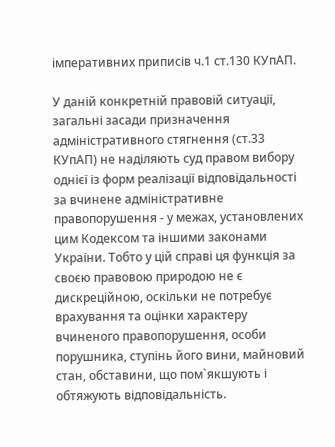імперативних приписів ч.1 ст.130 КУпАП.

У даній конкретній правовій ситуації, загальні засади призначення адміністративного стягнення (ст.33 КУпАП) не наділяють суд правом вибору однієї із форм реалізації відповідальності за вчинене адміністративне правопорушення - у межах, установлених цим Кодексом та іншими законами України. Тобто у цій справі ця функція за своєю правовою природою не є дискреційною, оскільки не потребує врахування та оцінки характеру вчиненого правопорушення, особи порушника, ступінь його вини, майновий стан, обставини, що пом`якшують і обтяжують відповідальність.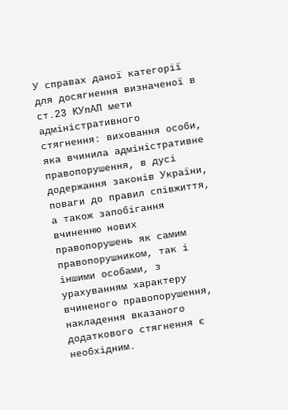У справах даної категорії для досягнення визначеної в ст.23 КУпАП мети адміністративного стягнення: виховання особи, яка вчинила адміністративне правопорушення, в дусі додержання законів України, поваги до правил співжиття, а також запобігання вчиненню нових правопорушень як самим правопорушником, так і іншими особами, з урахуванням характеру вчиненого правопорушення, накладення вказаного додаткового стягнення є необхідним.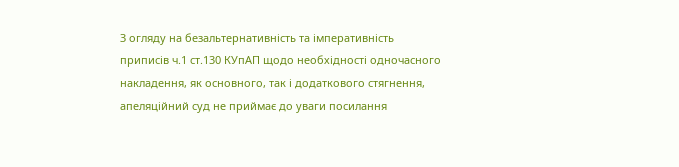З огляду на безальтернативність та імперативність приписів ч.1 ст.130 КУпАП щодо необхідності одночасного накладення, як основного, так і додаткового стягнення, апеляційний суд не приймає до уваги посилання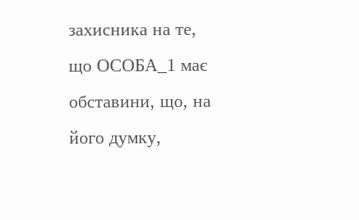захисника на те, що ОСОБА_1 має обставини, що, на його думку,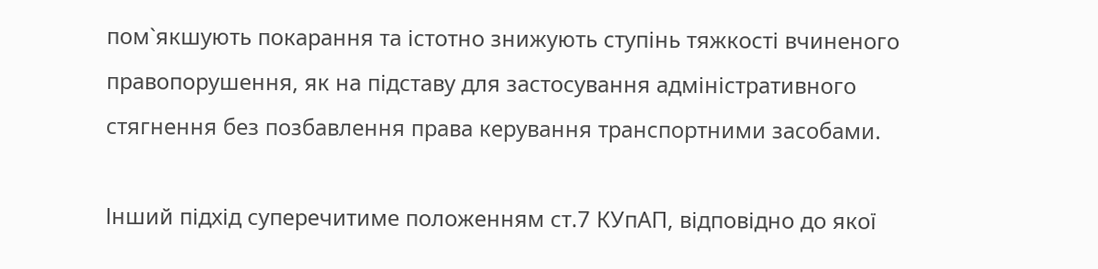пом`якшують покарання та істотно знижують ступінь тяжкості вчиненого правопорушення, як на підставу для застосування адміністративного стягнення без позбавлення права керування транспортними засобами.

Інший підхід суперечитиме положенням ст.7 КУпАП, відповідно до якої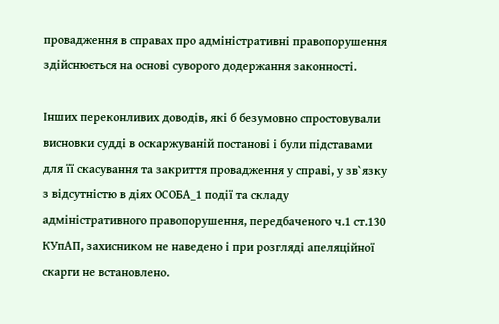провадження в справах про адміністративні правопорушення здійснюється на основі суворого додержання законності.

Інших переконливих доводів, які б безумовно спростовували висновки судді в оскаржуваній постанові і були підставами для її скасування та закриття провадження у справі, у зв`язку з відсутністю в діях ОСОБА_1 події та складу адміністративного правопорушення, передбаченого ч.1 ст.130 КУпАП, захисником не наведено і при розгляді апеляційної скарги не встановлено.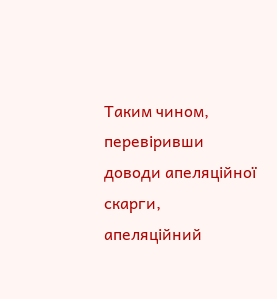Таким чином, перевіривши доводи апеляційної скарги, апеляційний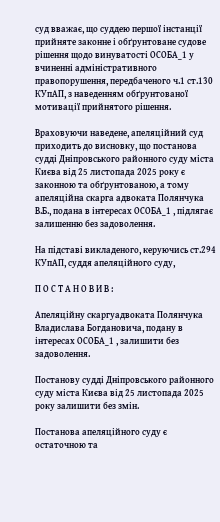суд вважає, що суддею першої інстанції прийняте законне і обґрунтоване судове рішення щодо винуватості ОСОБА_1 у вчиненні адміністративного правопорушення, передбаченого ч.1 ст.130 КУпАП, з наведенням обґрунтованої мотивації прийнятого рішення.

Враховуючи наведене, апеляційний суд приходить до висновку, що постанова судді Дніпровського районного суду міста Києва від 25 листопада 2025 року є законною та обґрунтованою, а тому апеляційна скарга адвоката Полянчука В.Б., подана в інтересах ОСОБА_1 , підлягає залишенню без задоволення.

На підставі викладеного, керуючись ст.294 КУпАП, суддя апеляційного суду,

П О С Т А Н О В И В :

Апеляційну скаргуадвоката Полянчука Владислава Богдановича, подану в інтересах ОСОБА_1 , залишити без задоволення.

Постанову судді Дніпровського районного суду міста Києва від 25 листопада 2025 року залишити без змін.

Постанова апеляційного суду є остаточною та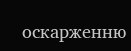оскарженню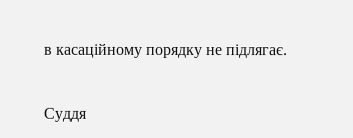в касаційному порядку не підлягає.

Суддя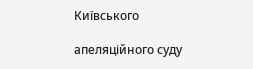Київського

апеляційного суду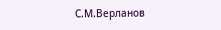С.М.Верланов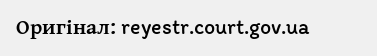Оригінал: reyestr.court.gov.ua